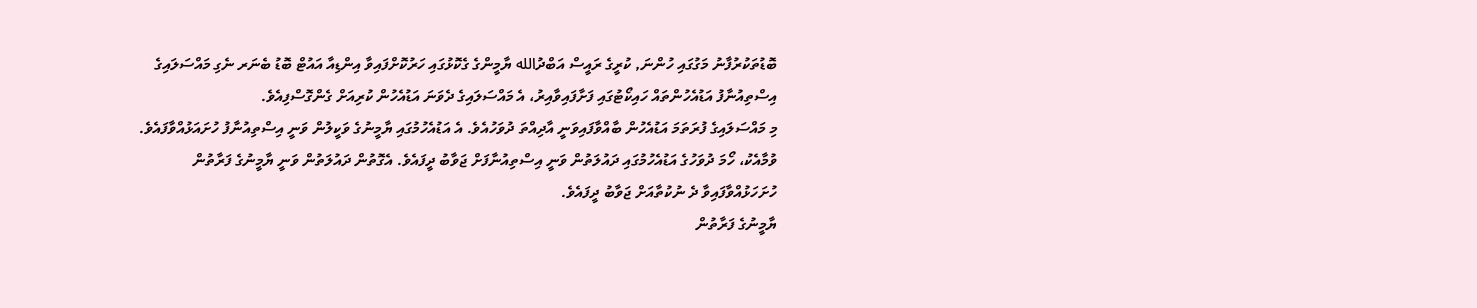ބޮޑުތަކުރުފާނު މަގުގައި ހުންނަ, ކުރީގެ ރައީސް އަބްދުالله ޔާމީންގެ ގެކޮޅުގައި ހަރުކޮށްފައިވާ އިންޑިއާ އައުޓް ބޮޑު ބެނަރ ނެގި މައްސަލައިގެ އިސްތިއުނާފު އަޑުއެހުންތައް ހައިކޯޓުގައި ފަށާފައިވާއިރު، އެ މައްސަލައިގެ ދެވަނަ އަޑުއެހުން ކުރިއަށް ގެންގޮސްފިއެވެ.
މި މައްސަލައިގެ ފުރަތަމަ އަޑުއެހުން ބާއްވާފައިވަނީ އާދިއްތަ ދުވަހުއެވެ. އެ އަޑުއެހުމުގައި ޔާމީނުގެ ވަކީލުން ވަނީ އިސްތިއުނާފު ހުށައަޅުއްވާފައެވެ.
ވުމާއެކު، ހޯމަ ދުވަހުގެ އަޑުއެހުމުގައި ދައުލަތުން ވަނީ އިސްތިއުނާފަށް ޖަވާބު ދީފައެވެ. އެގޮތުން ދައުލަތުން ވަނީ ޔާމީނުގެ ފަރާތުން ހުށަހަޅުއްވާފައިވާ ދެ ނުކުތާއަށް ޖަވާބު ދީފައެވެ.
ޔާމީނުގެ ފަރާތުން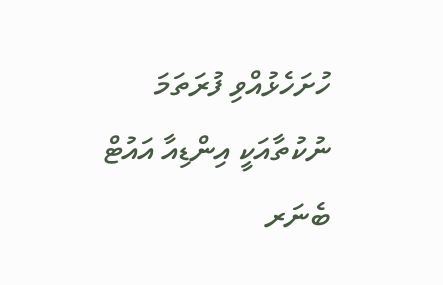ހުށަހެޅުއްވި ފުރަތަމަ ނުކުތާއަކީ އިންޑިއާ އައުޓް ބެނަރ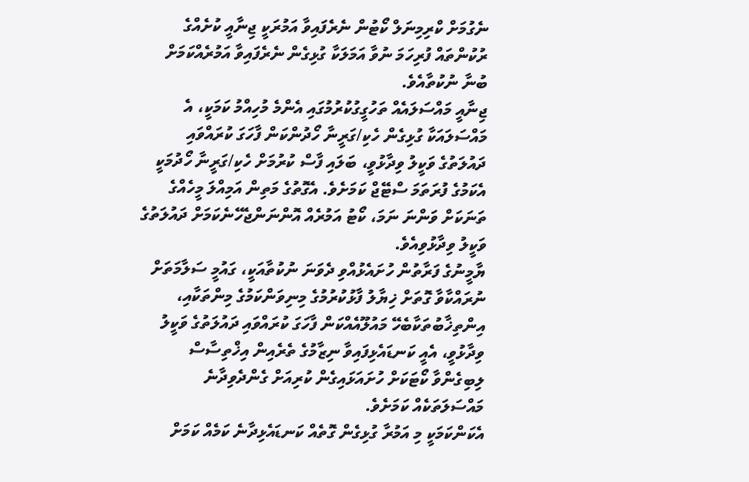ނެގުމަށް ކްރިމިނަލް ކޯޓުން ނެރެފައިވާ އަމުރަކީ ޖިނާއީ ކުށެއްގެ ރުކުންތައް ފުރިހަމަ ނުވާ އަމަލަކާ ގުޅިގެން ނެރެފައިވާ އަމުރެއްކަމަށް ބުނާ ނުކުތާއެވެ.
ޖިނާއީ މައްސަލައެއް ތަހުގީގުކުރުމުގައި އެންމެ މުހިއްމު ކަމަކީ، އެ މައްސަލައަކާ ގުޅިގެން ހެކި/ގަރީނާ ހޯދުންކަން ފާހަގަ ކުރައްވައި ދައުލަތުގެ ވަކީލު ވިދާޅުވީ، ބަލައި ފާސް ކުރުމަށް ހެކި/ގަރީނާ ހޯދުމަކީ އެކަމުގެ ފުރަތަމަ ސްޓޭޖް ކަމަށެވެ. އެގޮތުގެ މަތިން އަމިއްލަ މީހެއްގެ ތަނަކަށް ވަންނަ ނަމަ، ކޯޓު އަމުރެއް އޮންނަންޖެހޭނެކަމަށް ދައުލަތުގެ ވަކީލު ވިދާޅުވިއެވެ.
ޔާމީނުގެ ފަރާތުން ހުށައެޅުއްވި ދެވަނަ ނުކުތާއަކީ، ގައުމީ ސަލާމަތަށް ނުރައްކާވާ ގޮތަށް ޚިޔާލު ފާޅުކުރުމުގެ މިނިވަންކަމުގެ މިންތަކާއި، އިންތިޚާބުތަކާބެހޭ މައުލޫއެއްކަން ފާހަގަ ކުރައްވައި ދައުލަތުގެ ވަކީލު ވިދާޅުވީ، އެއީ ކަނޑައެޅިފައިވާ ނިޒާމުގެ ތެރެއިން އިޚްތިސާސް ލިބިގެންވާ ކޯޓަކަށް ހުށައަޅައިގެން ކުރިއަށް ގެންދެވިދާނެ މައްސަލަތަކެއް ކަމަށެވެ.
އެކަންކަމަކީ މި އަމުރާ ގުޅިގެން ގޮތެއް ކަނޑައެޅިދާނެ ކަމެއް ކަމަށް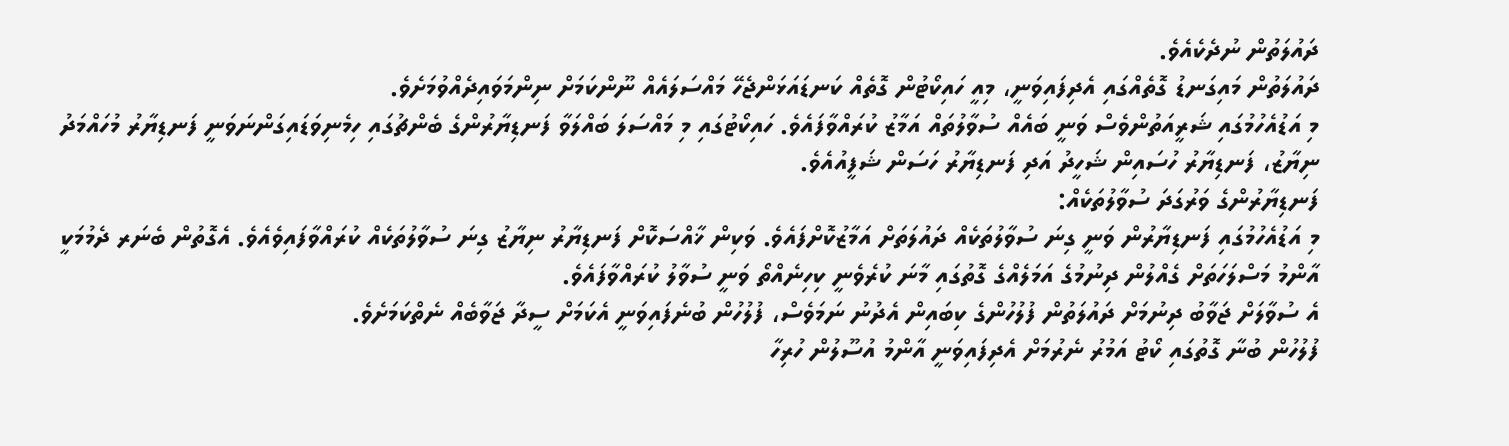ދައުލަތުން ނުދެކެއެވެ.
ދައުލަތުން މައިގަނޑު ގޮތެއްގައި އެދިފައިވަނީ، މިއީ ހައިކޯޓުން ގޮތެއް ކަނޑައަޅަންޖެހޭ މައްސަލައެއް ނޫންކަމަށް ނިންމަވައިދެއްވުމަށެވެ.
މި އަޑުއެހުމުގައި ޝަރީއަތުންވެސް ވަނީ ބައެއް ސުވާލުތައް އަމާޒު ކުރައްވާފައެވެ. ހައިކޯޓުގައި މި މައްސަލަ ބައްލަވާ ފަނޑިޔާރުންގެ ބެންޗުގައި ހިމެނިވަޑައިގަންނަވަނީ ފަނޑިޔާރު މުހައްމަދު ނިޔާޒު، ފަނޑިޔާރު ހުސައިން ޝަހީދު އަދި ފަނޑިޔާރު ހަސަން ޝަފީއުއެވެ.
ފަނޑިޔާރުންގެ ވަރުގަދަ ސުވާލުތަކެއް:
މި އަޑުއެހުމުގައި ފަނޑިޔާރުން ވަނީ ގިނަ ސުވާލުތަކެއް ދައުލަތަށް އަމާޒުކޮށްފައެވެ. ވަކިން ޚާއްސަކޮށް ފަނޑިޔާރު ނިޔާޒު ގިނަ ސުވާލުތަކެއް ކުރައްވާފައިވެއެވެ. އެގޮތުން ބެނަރ ދެމުމަކީ އާންމު މަސްލަހަތަށް ގެއްލުން ދިނުމުގެ އަމަލެއްގެ ގޮތުގައި މާނަ ކުރެވެނީ ކިހިނެއްތޯ ވަނީ ސުވާލު ކުރައްވާފައެވެ.
އެ ސުވާލަށް ޖަވާބު ދިނުމަށް ދައުލަތުން ފުލުހުންގެ ކިބައިން އެދުނު ނަމަވެސް، ފުލުހުން ބުނެފައިވަނީ އެކަމަށް ސީދާ ޖަވާބެއް ނެތްކަމަށެވެ.
ފުލުހުން ބުނާ ގޮތުގައި ކޯޓު އަމުރު ނެރުމަށް އެދިފައިވަނީ އާންމު އުސޫލުން ހުރިހާ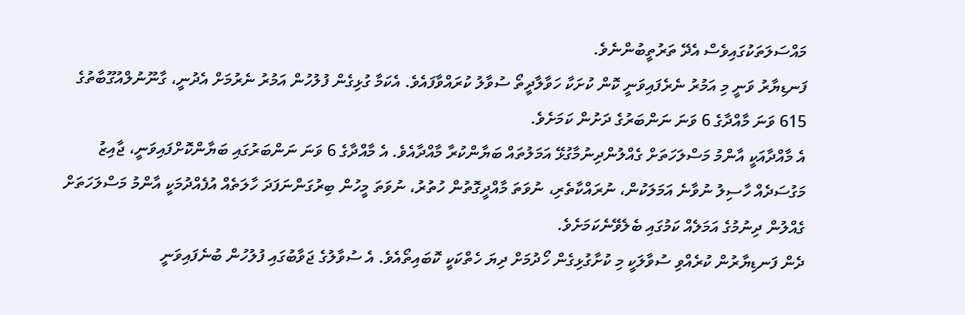މައްސަލަތަކުގައިވެސް އެދޭ ތަރުތީބުންނެވެ.
ފަނޑިޔާރު ވަނީ މި އަމުރު ނެރެފައިވަނީ ކޮން ކުށަކާ ހަވާލާދީތޯ ސުވާލު ކުރައްވާފައެވެ. އެކަމާ ގުޅިގެން ފުލުހުން އަމުރު ނެރުމަށް އެދުނީ، ގާނޫނުލްއުގޫބާތުގެ 615 ވަނަ މާއްދާގެ 6 ވަނަ ނަންބަރުގެ ދަށުން ކަމަށެވެ.
އެ މާއްދާއަކީ އާންމު މަސްލަހަތަށް ގެއްލުންދިނުމާގުޅޭ އަމަލުތައް ބަޔާންކުރާ މާއްދާއެވެ. އެ މާއްދާގެ 6 ވަނަ ނަންބަރުގައި ބަޔާންކޮށްފައިވަނީ، ޖާއިޒު މަގުސަދެއް ހާސިލު ނުވާނެ އަމަލަކުން، ނުރައްކާތެރި، ނުވަތަ މާއްދީގޮތުން ހުތުރު، ނުވަތަ މީހުން ބިރުގަންނަފަދަ ހާލަތެއް އުފެއްދުމަކީ އާންމު މަސްލަހަތަށް ގެއްލުން ދިނުމުގެ އަމަލެއް ކަމުގައި ބެލެވޭނެކަމަށެވެ.
ދެން ފަނޑިޔާރުން ކުރެއްވި ސުވާލަކީ މި ކުށާގުޅިގެން ހޯދުމަށް ދިޔަ ހެތްކަކީ ކޮބައިތޯއެވެ. އެ ސުވާލުގެ ޖަވާބުގައި ފުލުހުން ބުނެފައިވަނީ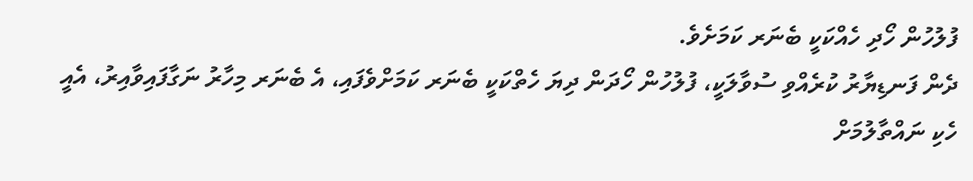ފުލުހުން ހޯދި ހެއްކަކީ ބެނަރ ކަމަށެވެ.
ދެން ފަނޑިޔާރު ކުރެއްވި ސުވާލަކީ، ފުލުހުން ހޯދަން ދިޔަ ހެތްކަކީ ބެނަރ ކަމަށްވެފައި، އެ ބެނަރ މިހާރު ނަގާފައިވާއިރު، އެއީ ހެކި ނައްތާލުމަށް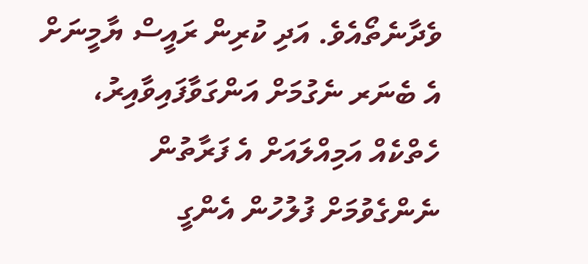ވެދާނެތޯއެވެ. އަދި ކުރިން ރައީސް ޔާމީނަށް އެ ބެނަރ ނެގުމަށް އަންގަވާފައިވާއިރު، ހެތްކެއް އަމިއްލައަށް އެ ފަރާތުން ނެންގެވުމަށް ފުލުހުން އެންގީ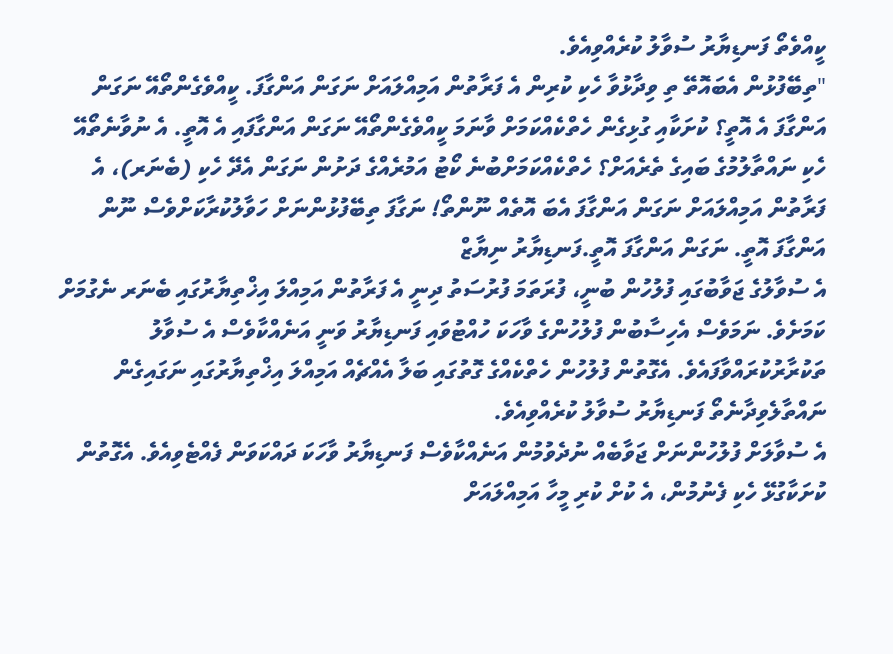ކީއްވެތޯ ފަނޑިޔާރު ސުވާލު ކުރެއްވިއެވެ.
"ތިބޭފުޅުން އެބައޮތޭ ތި ވިދާޅުވާ ހެކި ކުރިން އެ ފަރާތުން އަމިއްލައަށް ނަގަން އަންގާފަ. ކީއްވެގެންތޯއޭ ނަގަން އަންގާފަ އެ އޮތީ؟ ކުށަކާއި ގުޅިގެން ހެތްކެއްކަމަށް ވާނަމަ ކީއްވެގެންތޯއޭ ނަގަން އަންގާފައި އެ އޮތީ. އެ ނުވާނެތޯއޭ ހެކި ނައްތާލުމުގެ ބައިގެ ތެރެއަށް؟ ހެތްކެއްކަމަށްބުނެ ކޯޓު އަމުރެއްގެ ދަށުން ނަގަން އެދޭ ހެކި (ބެނަރ)، އެ ފަރާތުން އަމިއްލައަށް ނަގަން އަންގާފަ އެބަ އޮތެއް ނޫންތޯ! ނަގާފަ ތިބޭފުޅުންނަށް ހަވާލުކުރާކަށްވެސް ނޫން އަންގާފަ އޮތީ. ނަގަން އަންގާފަ އޮތީ.ފަނޑިޔާރު ނިޔާޒް
އެ ސުވާލުގެ ޖަވާބުގައި ފުލުހުން ބުނީ، ފުރަތަމަ ފުރުސަތު ދިނީ އެ ފަރާތުން އަމިއްލަ އިޚްތިޔާރުގައި ބެނަރ ނެގުމަށް ކަމަށެވެ. ނަމަވެސް އެހިސާބުން ފުލުހުންގެ ވާހަކަ ހުއްޓުވައި ފަނޑިޔާރު ވަނީ އަނެއްކާވެސް އެ ސުވާލު ތަކުރާރުކުރައްވާފައެވެ. އެގޮތުން ފުލުހުން ހެތްކެއްގެ ގޮތުގައި ބަލާ އެއްޗެއް އަމިއްލަ އިޚްތިޔާރުގައި ނަގައިގެން ނައްތާލެވިދާނެތޯ ފަނޑިޔާރު ސުވާލު ކުރެއްވިއެވެ.
އެ ސުވާލަށް ފުލުހުންނަށް ޖަވާބެއް ނުދެވުމުން އަނެއްކާވެސް ފަނޑިޔާރު ވާހަކަ ދައްކަވަން ފެއްޓެވިއެވެ. އެގޮތުން ކުށަކާގުޅޭ ހެކި ފެނުމުން، އެ ކުށް ކުރި މީހާ އަމިއްލައަށް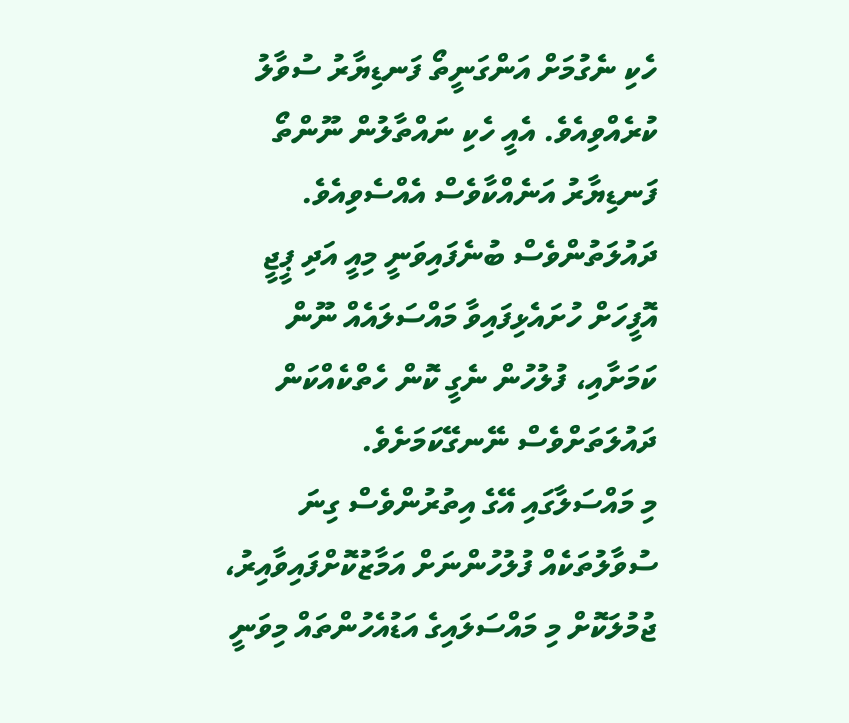ހެކި ނެގުމަށް އަންގަނީތޯ ފަނޑިޔާރު ސުވާލު ކުރެއްވިއެވެ. އެއީ ހެކި ނައްތާލުން ނޫންތޯ ފަނޑިޔާރު އަނެއްކާވެސް އެއްސެވިއެވެ.
ދައުލަތުންވެސް ބުނެފައިވަނީ މިއީ އަދި ޕީޖީ އޮފީހަށް ހުށައެޅިފައިވާ މައްސަލައެއް ނޫން ކަމަށާއި، ފުލުހުން ނެގީ ކޮން ހެތްކެއްކަން ދައުލަތަށްވެސް ނޭނގޭކަމަށެވެ.
މި މައްސަލާގައި އޭގެ އިތުރުންވެސް ގިނަ ސުވާލުތަކެއް ފުލުހުންނަށް އަމާޒުކޮށްފައިވާއިރު، ޖުމުލަކޮށް މި މައްސަލައިގެ އަޑުއެހުންތައް މިވަނީ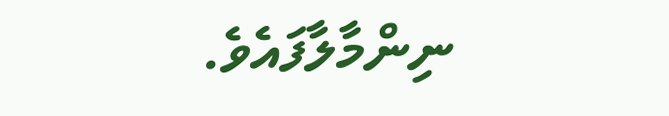ނިންމާލާފައެވެ.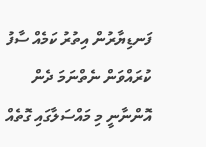ފަނޑިޔާރުން އިތުރު ކަމެއް ސާފު ކުރައްވަން ނެތްނަމަ ދެން އޮންނާނީ މި މައްސަލާގައި ގޮތެއް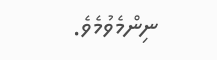ނިންމެވުމެވެ.